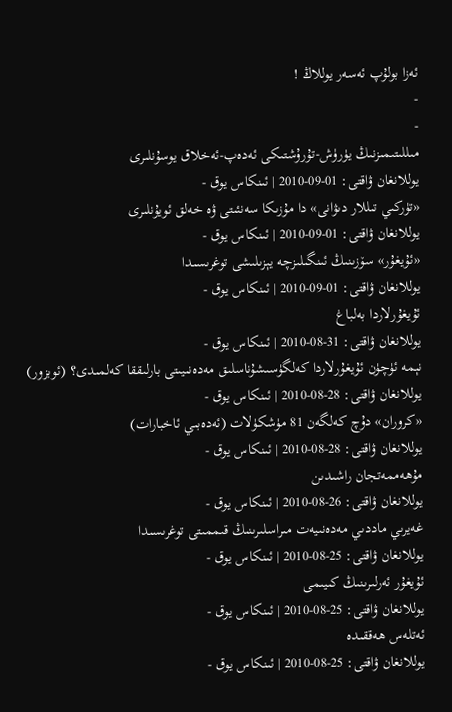ئەزا بولۇپ ئەسەر يوللاڭ !
-
-
مىللىتىمىزنىڭ يۈرۈش-تۇرۇشتىكى ئەدەپ-ئەخلاق يوسۇنلىرى
يوللانغان ۋاقتى: 01-09-2010 | ئىنكاس يوق -
«تۈركىي تىللار دىۋانى» دا مۇزىكا سەنئىتى ۋە خەلق ئويۇنلىرى
يوللانغان ۋاقتى: 01-09-2010 | ئىنكاس يوق -
«ئۇيغۇر» سۆزىنىڭ ئىنگىلىزچە يېزىلىشى توغرىسىدا
يوللانغان ۋاقتى: 01-09-2010 | ئىنكاس يوق -
ئۇيغۇرلاردا بەلباغ
يوللانغان ۋاقتى: 31-08-2010 | ئىنكاس يوق -
نېمە ئۈچۈن ئۇيغۇرلاردا كەلگۈسىشۇناسلىق مەدەنىيىتى بارلىققا كەلمىدى؟ (ئوبزور)
يوللانغان ۋاقتى: 28-08-2010 | ئىنكاس يوق -
«كروران» دۇچ كەلگەن 81 مۈشكۈلات (ئەدەبىي ئاخبارات)
يوللانغان ۋاقتى: 28-08-2010 | ئىنكاس يوق -
مۇھەممەتجان راشىدىن
يوللانغان ۋاقتى: 26-08-2010 | ئىنكاس يوق -
غەيرىي ماددىي مەدەنىيەت مىراسلىرىنىڭ قىممىتى توغرىسىدا
يوللانغان ۋاقتى: 25-08-2010 | ئىنكاس يوق -
ئۇيغۇر ئەرلىرىنىڭ كىيىمى
يوللانغان ۋاقتى: 25-08-2010 | ئىنكاس يوق -
ئەتلەس ھەققىدە
يوللانغان ۋاقتى: 25-08-2010 | ئىنكاس يوق -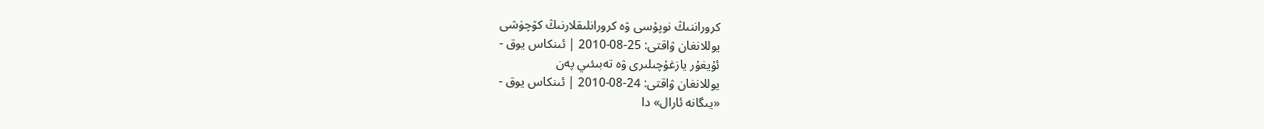كروراننىڭ نوپۇسى ۋە كرورانلىقلارنىڭ كۆچۈشى
يوللانغان ۋاقتى: 25-08-2010 | ئىنكاس يوق -
ئۇيغۇر يازغۇچىلىرى ۋە تەبىئىي پەن
يوللانغان ۋاقتى: 24-08-2010 | ئىنكاس يوق -
«يىگانە ئارال» دا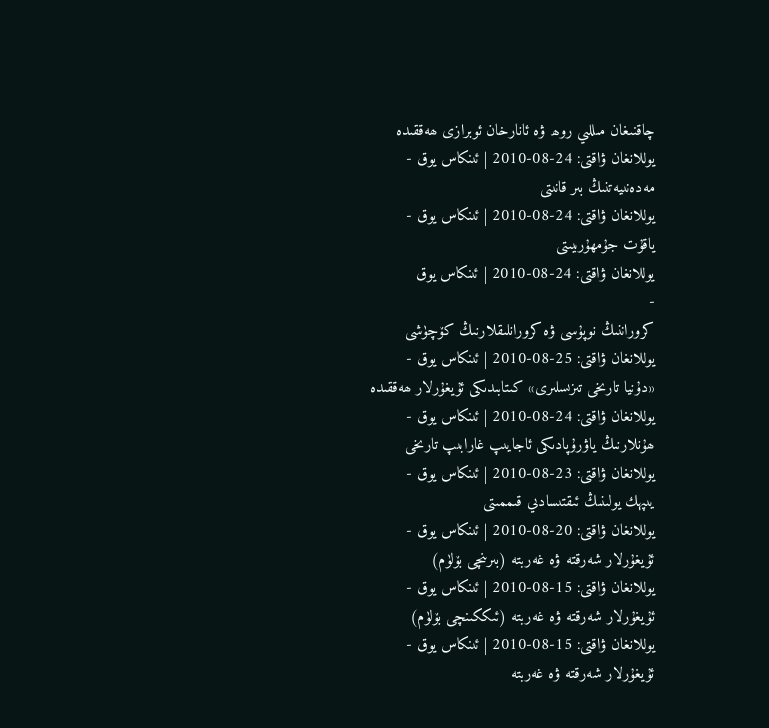چاقنىغان مىللىي روھ ۋە ئانارخان ئوبرازى ھەققىدە
يوللانغان ۋاقتى: 24-08-2010 | ئىنكاس يوق -
مەدەنىيەتنىڭ بىر قانىتى
يوللانغان ۋاقتى: 24-08-2010 | ئىنكاس يوق -
ياقۇت جۇمھۇرىيىتى
يوللانغان ۋاقتى: 24-08-2010 | ئىنكاس يوق
-
كروراننىڭ نوپۇسى ۋە كرورانلىقلارنىڭ كۆچۈشى
يوللانغان ۋاقتى: 25-08-2010 | ئىنكاس يوق -
«دۇنيا تارىخى تىزىسلىرى» كىتابىدىكى ئۇيغۇرلار ھەققىدە
يوللانغان ۋاقتى: 24-08-2010 | ئىنكاس يوق -
ھۇنلارنىڭ ياۋرۇپادىكى ئاجايىپ غارابىپ تارىخى
يوللانغان ۋاقتى: 23-08-2010 | ئىنكاس يوق -
يىپهك يولىنىڭ ئىقتىسادىي قىممىتى
يوللانغان ۋاقتى: 20-08-2010 | ئىنكاس يوق -
ئۇيغۇرلار شەرقتە ۋە غەربتە (بىرىنچى بۆلۈم)
يوللانغان ۋاقتى: 15-08-2010 | ئىنكاس يوق -
ئۇيغۇرلار شەرقتە ۋە غەربتە (ئىككىنچى بۆلۈم)
يوللانغان ۋاقتى: 15-08-2010 | ئىنكاس يوق -
ئۇيغۇرلار شەرقتە ۋە غەربتە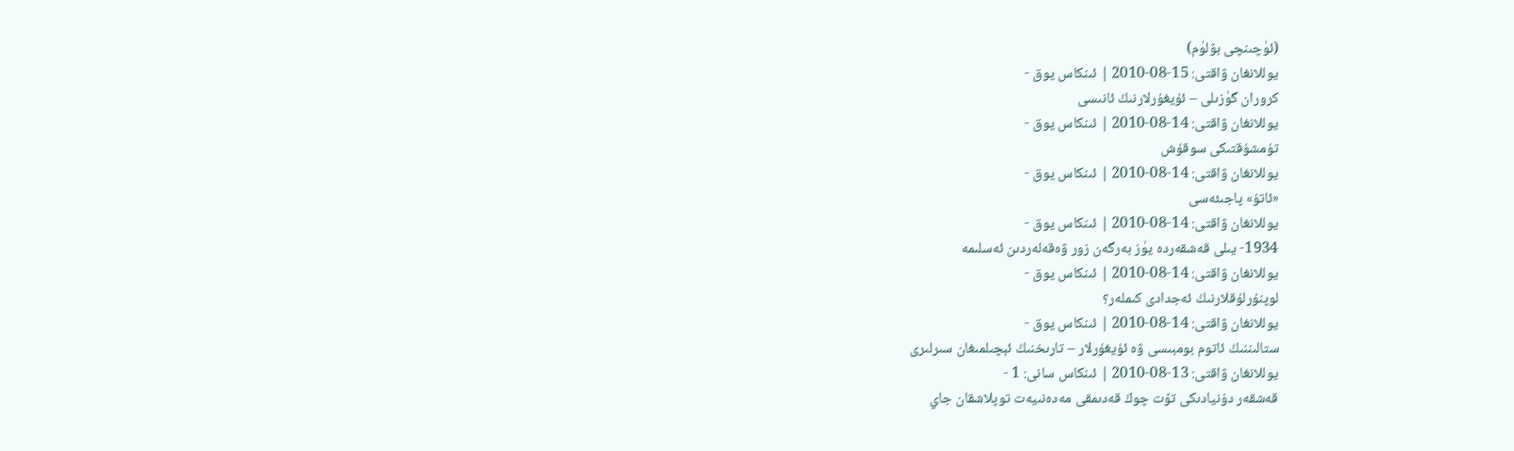(ئۈچىنچى بۆلۈم)
يوللانغان ۋاقتى: 15-08-2010 | ئىنكاس يوق -
كروران گۈزىلى – ئۇيغۇرلارنىڭ ئانىسى
يوللانغان ۋاقتى: 14-08-2010 | ئىنكاس يوق -
تۇمشۇقتىكى سوقۇش
يوللانغان ۋاقتى: 14-08-2010 | ئىنكاس يوق -
«ئاتۇ» پاجىئەسى
يوللانغان ۋاقتى: 14-08-2010 | ئىنكاس يوق -
1934- يىلى قەشقەردە يۈز بەرگەن زور ۋەقەلەردىن ئەسلىمە
يوللانغان ۋاقتى: 14-08-2010 | ئىنكاس يوق -
لوپنۇرلۇقلارنىڭ ئەجدادى كىملەر؟
يوللانغان ۋاقتى: 14-08-2010 | ئىنكاس يوق -
ستالىننىڭ ئاتوم بومبىسى ۋە ئۇيغۇرلار – تارىخنىڭ ئېچىلمىغان سىرلىرى
يوللانغان ۋاقتى: 13-08-2010 | ئىنكاس سانى: 1 -
قەشقەر دۇنيادىكى تۆت چوڭ قەدىمقى مەدەنىيەت توپلاشقان جاي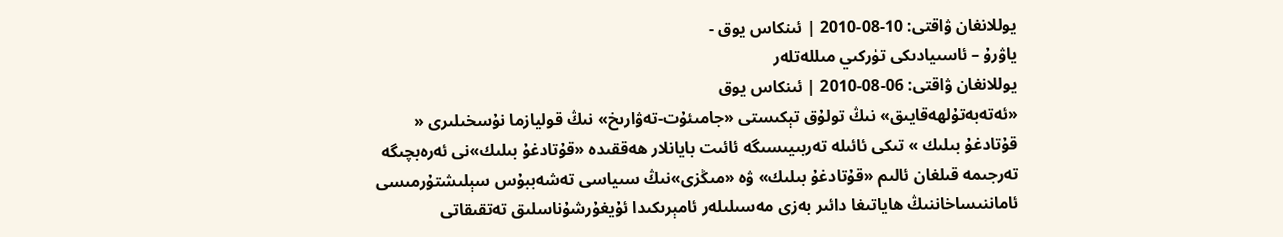يوللانغان ۋاقتى: 10-08-2010 | ئىنكاس يوق -
ياۋرۇ – ئاسىيادىكى تۈركىي مىللەتلەر
يوللانغان ۋاقتى: 06-08-2010 | ئىنكاس يوق
«ئەتەبەتۇلھەقايىق» نىڭ تولۇق تېكىستى «جامىئۇت-تەۋارىخ» نىڭ قوليازما نۇسخىلىرى « قۇتادغۇ بىلىك » تىكى ئائىلە تەربىيىسىگە ئائىت بايانلار ھەققىدە «قۇتادغۇ بىلىك»نى ئەرەبچىگە تەرجىمە قىلغان ئالىم «قۇتادغۇ بىلىك» ۋە «مىڭزى»نىڭ سىياسى تەشەببۇس سېلىشتۇرمىسى ئاماننىساخاننىڭ ھاياتىغا دائىر بەزى مەسىلىلەر ئامېرىكىدا ئۇيغۇرشۇناسلىق تەتقىقاتى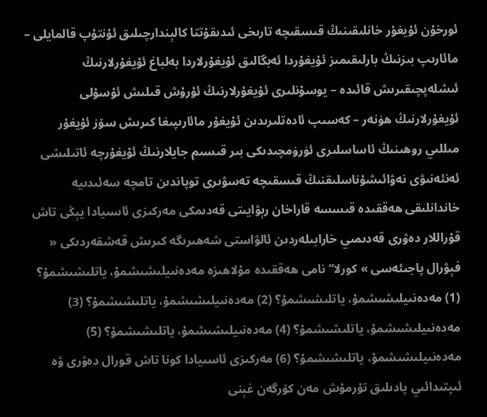ئورخۇن ئۇيغۇر خانلىقىنىڭ قىسقىچە تارىخى ئىدىقۇتتا كالېندارچىلىق ئۇنتۇپ قالمايلى – مائارىپ بىزنىڭ بارلىقىمىز ئۇيغۇردا ئەبگالىق ئۇيغۇرلاردا بەلباغ ئۇيغۇرلارنىڭ ئىشلەپچىقىرىش قائىدە – يوسۇنلىرى ئۇيغۇرلارنىڭ ئۇرۇش قىلىش ئۇسۇلى ئۇيغۇرلارنىڭ ھۈنەر – كەسىپ ئادەتلىرىدىن ئۇيغۇر مائارىپىغا كىرىش سۆز ئۇيغۇر مىللىي روھىنىڭ ئاساسلىرى ئۈرۈمچىدىكى بىر قىسىم جايلارنىڭ ئۇيغۇرچە ئاتىلىشى ئەنئەنىۋى نەۋائىشۇناسلىقنىڭ قىسقىچە تەسۋىرى توپاندىن تامچە سەئىدىيە خاندانلىقى ھەققىدە قىسسە قاراخان رېۋايىتى قەدىمكى مەركىزى ئاسىيادا يېڭى تاش قۇراللار دەۋرى قەدىمىي خارابىلەردىن ئالۋاستى شەھىرىگە كىرىش قەشقەردىكى « فېۋرال پاجىئەسى » كورلا“ نامى ھەققىدە مۇلاھىزە مەدەنىيلىشىشمۇ، ياتلىشىشمۇ؟ (1) مەدەنىيلىشىشمۇ، ياتلىشىشمۇ؟ (2) مەدەنىيلىشىشمۇ، ياتلىشىشمۇ؟ (3) مەدەنىيلىشىشمۇ، ياتلىشىشمۇ؟ (4) مەدەنىيلىشىشمۇ، ياتلىشىشمۇ؟ (5) مەدەنىيلىشىشمۇ، ياتلىشىشمۇ؟ (6) مەركىزى ئاسىيادا كونا تاش قورال دەۋرى ۋە ئىپتىدائىي پادىلىق تۇرمۇش مەن كۆرگەن غېنى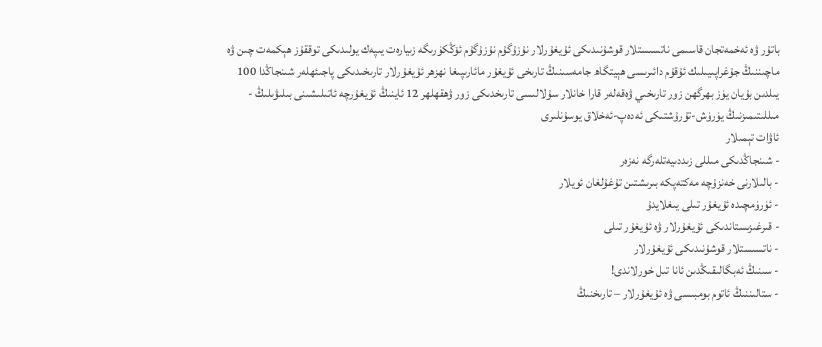باتۇر ۋە ئەخمەتجان قاسىمى ناتسىستلار قوشۇنىدىكى ئۇيغۇرلار نۇزۇگۇم نۇزۇگۇم ئۆڭكۈرىگە زىيارەت يىپەك يولىدىكى توققۇز ھېكمەت چىن ۋە ماچىننىڭ جۇغراپىيىلىك ئۇقۇم دائىرىسى ھېيتگاھ جامەسىنىڭ تارىخى ئۇيغۇر مائارىپىغا نهزهر ئۇيغۇرلار تارىخىدىكى پاجىئهلەر شىنجاڭدا 100 يىلدىن بۇيان يۈز بهرگهن زور تارىخىي ۋەقەلەر قارا خانلار سۇلالىسى تارىخدىكى زور ۋهقهلهر 12 ئاينىڭ ئۇيغۇرچە ئاتىلىشىنى بىلىۋىلىڭ -
مىللىتىمىزنىڭ يۈرۈش-تۇرۇشتىكى ئەدەپ-ئەخلاق يوسۇنلىرى
ئاۋات تېمىلار
- شىنجاڭدىكى مىللى زىددىيەتلەرگە نەزەر
- بالىلارنى خەنزۇچە مەكتەپكە بىرىشتىن تۇغۇلغان ئويلار
- ئۈرۈمچىدە ئۇيغۇر تىلى يىغلايدۇ
- قىرغىزىستاندىكى ئۇيغۇرلار ۋە ئۇيغۇر تىلى
- ناتسىستلار قوشۇنىدىكى ئۇيغۇرلار
- سىنىڭ ئەبگالىقىڭدىن ئانا تىل خورلاندى!
- ستالىننىڭ ئاتوم بومبىسى ۋە ئۇيغۇرلار – تارىخنىڭ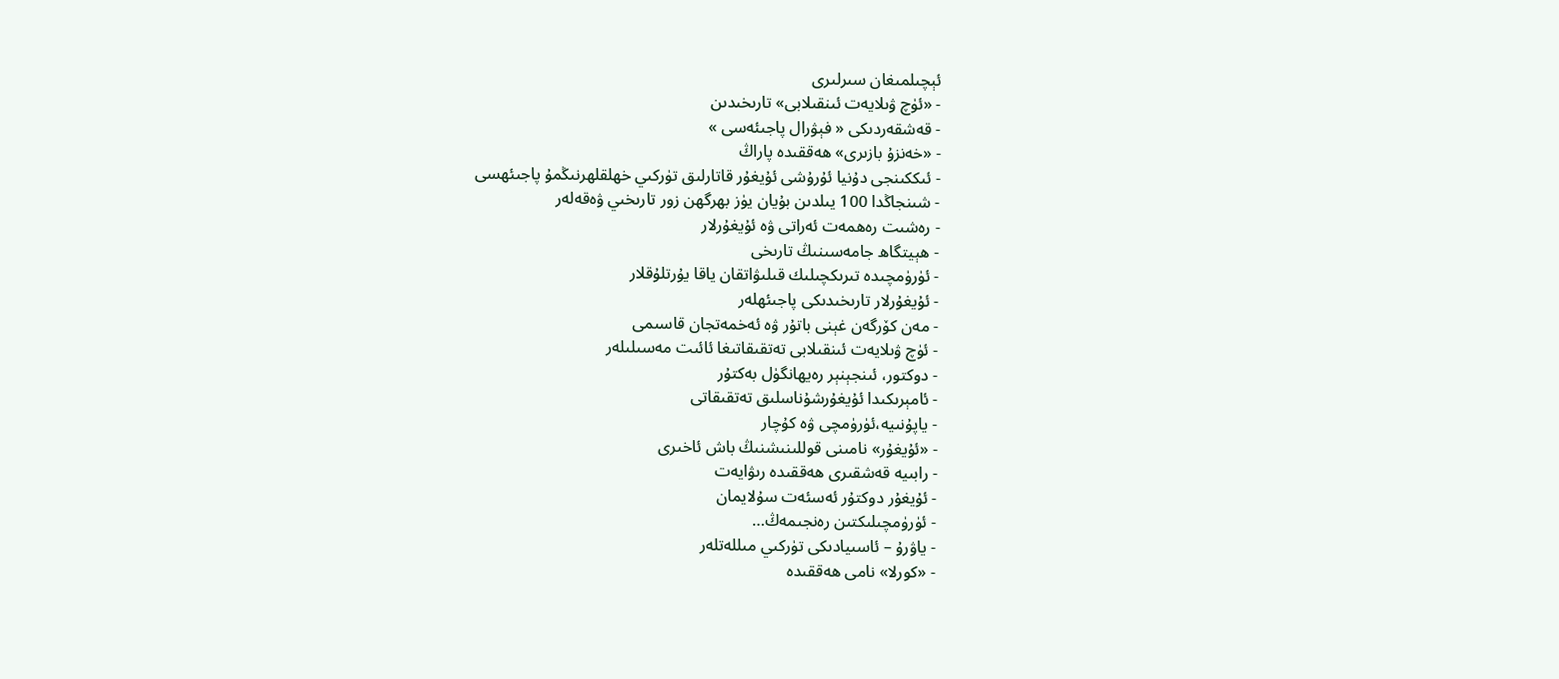ئېچىلمىغان سىرلىرى
- «ئۈچ ۋىلايەت ئىنقىلابى» تارىخىدىن
- قەشقەردىكى « فېۋرال پاجىئەسى »
- «خەنزۇ بازىرى» ھەققىدە پاراڭ
- ئىككىنجى دۇنيا ئۇرۇشى ئۇيغۇر قاتارلىق تۈركىي خهلقلهرنىڭمۇ پاجىئهسى
- شىنجاڭدا 100 يىلدىن بۇيان يۈز بهرگهن زور تارىخىي ۋەقەلەر
- رەشىت رەھمەت ئەراتى ۋە ئۇيغۇرلار
- ھېيتگاھ جامەسىنىڭ تارىخى
- ئۈرۈمچىدە تىرىكچىلىك قىلىۋاتقان ياقا يۇرتلۇقلار
- ئۇيغۇرلار تارىخىدىكى پاجىئهلەر
- مەن كۆرگەن غېنى باتۇر ۋە ئەخمەتجان قاسىمى
- ئۈچ ۋىلايەت ئىنقىلابى تەتقىقاتىغا ئائىت مەسىلىلەر
- دوكتور، ئىنجېنېر رەيھانگۈل بەكتۇر
- ئامېرىكىدا ئۇيغۇرشۇناسلىق تەتقىقاتى
- ياپۇنىيە،ئۈرۈمچى ۋە كۇچار
- «ئۇيغۇر» نامىنى قوللىنىشنىڭ باش ئاخىرى
- رابىيە قەشقىرى ھەققىدە رىۋايەت
- ئۇيغۇر دوكتۇر ئەسئەت سۇلايمان
- ئۈرۈمچىلىكتىن رەنجىمەڭ…
- ياۋرۇ – ئاسىيادىكى تۈركىي مىللەتلەر
- «كورلا» نامى ھەققىدە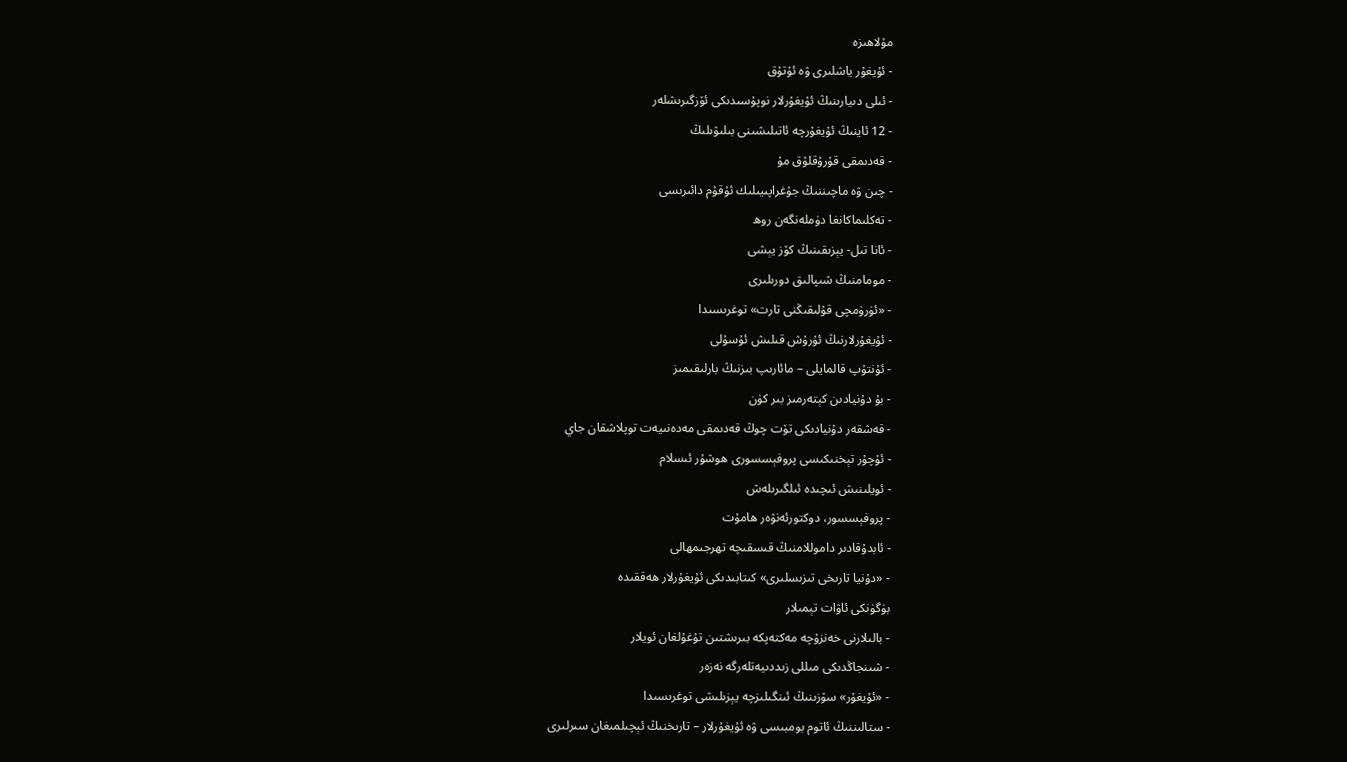مۇلاھىزە
- ئۇيغۇر ياشلىرى ۋە ئۇتۇق
- ئىلى دىيارىنىڭ ئۇيغۇرلار نوپۇسىدىكى ئۆزگىرىشلەر
- 12 ئاينىڭ ئۇيغۇرچە ئاتىلىشىنى بىلىۋىلىڭ
- قەدىمقى قۇرۇقلۇق مۇ
- چىن ۋە ماچىننىڭ جۇغراپىيىلىك ئۇقۇم دائىرىسى
- تەكلىماكانغا دۈملەنگەن روھ
- ئانا تىل- يېزىقىنىڭ كۆز يېشى
- مومامنىڭ شىپالىق دورىلىرى
- «ئۈرۈمچى قۇلىقىڭنى تارت» توغرىسىدا
- ئۇيغۇرلارنىڭ ئۇرۇش قىلىش ئۇسۇلى
- ئۇنتۇپ قالمايلى – مائارىپ بىزنىڭ بارلىقىمىز
- بۇ دۇنيادىن كېتەرمىز بىر كۈن
- قەشقەر دۇنيادىكى تۆت چوڭ قەدىمقى مەدەنىيەت توپلاشقان جاي
- ئۇچۇر تېخنىكىسى پروفېسسورى ھوشۇر ئىسلام
- ئويلىنىش ئىچىدە ئىلگىرىلەش
- پروفېسسور، دوكتورئەنۋەر ھامۇت
- ئابدۇقادىر داموللامنىڭ قىسقىچه تهرجىمھالى
- «دۇنيا تارىخى تىزىسلىرى» كىتابىدىكى ئۇيغۇرلار ھەققىدە
بۈگۈنكى ئاۋات تېمىلار
- بالىلارنى خەنزۇچە مەكتەپكە بىرىشتىن تۇغۇلغان ئويلار
- شىنجاڭدىكى مىللى زىددىيەتلەرگە نەزەر
- «ئۇيغۇر» سۆزىنىڭ ئىنگىلىزچە يېزىلىشى توغرىسىدا
- ستالىننىڭ ئاتوم بومبىسى ۋە ئۇيغۇرلار – تارىخنىڭ ئېچىلمىغان سىرلىرى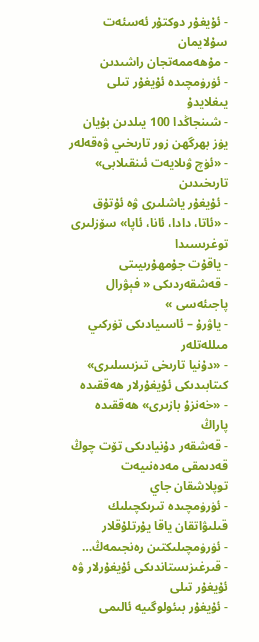- ئۇيغۇر دوكتۇر ئەسئەت سۇلايمان
- مۇھەممەتجان راشىدىن
- ئۈرۈمچىدە ئۇيغۇر تىلى يىغلايدۇ
- شىنجاڭدا 100 يىلدىن بۇيان يۈز بهرگهن زور تارىخىي ۋەقەلەر
- «ئۈچ ۋىلايەت ئىنقىلابى» تارىخىدىن
- ئۇيغۇر ياشلىرى ۋە ئۇتۇق
- «ئاتا، دادا، ئانا، ئاپا» سۆزلىرى توغرىسىدا
- ياقۇت جۇمھۇرىيىتى
- قەشقەردىكى « فېۋرال پاجىئەسى »
- ياۋرۇ – ئاسىيادىكى تۈركىي مىللەتلەر
- «دۇنيا تارىخى تىزىسلىرى» كىتابىدىكى ئۇيغۇرلار ھەققىدە
- «خەنزۇ بازىرى» ھەققىدە پاراڭ
- قەشقەر دۇنيادىكى تۆت چوڭ قەدىمقى مەدەنىيەت توپلاشقان جاي
- ئۈرۈمچىدە تىرىكچىلىك قىلىۋاتقان ياقا يۇرتلۇقلار
- ئۈرۈمچىلىكتىن رەنجىمەڭ…
- قىرغىزىستاندىكى ئۇيغۇرلار ۋە ئۇيغۇر تىلى
- ئۇيغۇر بىئولوگىيە ئالىمى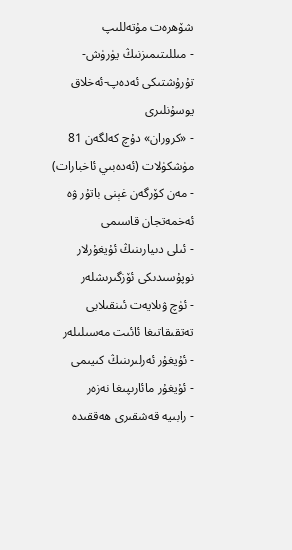شۆھرەت مۇتەللىپ
- مىللىتىمىزنىڭ يۈرۈش-تۇرۇشتىكى ئەدەپ-ئەخلاق يوسۇنلىرى
- «كروران» دۇچ كەلگەن 81 مۈشكۈلات (ئەدەبىي ئاخبارات)
- مەن كۆرگەن غېنى باتۇر ۋە ئەخمەتجان قاسىمى
- ئىلى دىيارىنىڭ ئۇيغۇرلار نوپۇسىدىكى ئۆزگىرىشلەر
- ئۈچ ۋىلايەت ئىنقىلابى تەتقىقاتىغا ئائىت مەسىلىلەر
- ئۇيغۇر ئەرلىرىنىڭ كىيىمى
- ئۇيغۇر مائارىپىغا نەزەر
- رابىيە قەشقىرى ھەققىدە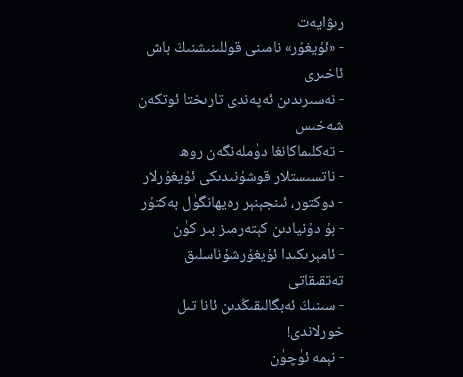رىۋايەت
- «ئۇيغۇر» نامىنى قوللىنىشنىڭ باش ئاخىرى
- نەسىرىدىن ئەپەندى تارىختا ئوتكەن شەخىس
- تەكلىماكانغا دۈملەنگەن روھ
- ناتسىستلار قوشۇنىدىكى ئۇيغۇرلار
- دوكتور، ئىنجېنېر رەيھانگۈل بەكتۇر
- بۇ دۇنيادىن كېتەرمىز بىر كۈن
- ئامېرىكىدا ئۇيغۇرشۇناسلىق تەتقىقاتى
- سىنىڭ ئەبگالىقىڭدىن ئانا تىل خورلاندى!
- نېمە ئۈچۈن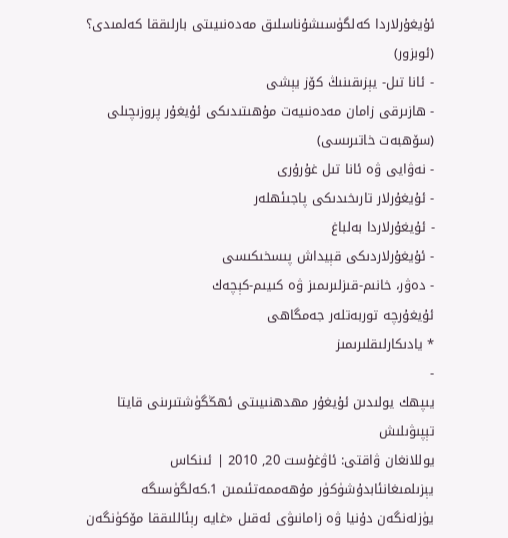ئۇيغۇرلاردا كەلگۈسىشۇناسلىق مەدەنىيىتى بارلىققا كەلمىدى؟ (ئوبزور)
- ئانا تىل- يېزىقىنىڭ كۆز يېشى
- ھازىرقى زامان مەدەنىيەت مۇھىتىدىكى ئۇيغۇر پروزىچىلى (سۆھبەت خاتىرىسى)
- نەۋايى ۋە ئانا تىل غۇرۇرى
- ئۇيغۇرلار تارىخىدىكى پاجىئهلەر
- ئۇيغۇرلاردا بەلباغ
- ئۇيغۇرلاردىكى قېيداش پىسخىكىسى
- دەۋر، خانىم-قىزلىرىمىز ۋە كىيىم-كېچەك
ئۇيغۇرچە توربەتلەر جەمگاھى
* يادىكارلىقلىرىمىز
-
يىپهك يولىدىن ئۇيغۇر مهدهنىيىتى ئهڭگۈشتىرىنى قايتا تېپىۋىلىش
يوللانغان ۋاقتى: ئاۋغۇست 20, 2010 | ئىنكاس يېزىلمىغانئابدۇشۈكۈر مۇھەممەتئىمىن 1.كەلگۈسىگە يۈزلەنگەن دۇنيا ۋە زامانىۋى ئەقىل «غايە رېئاللىققا مۆكۈنگەن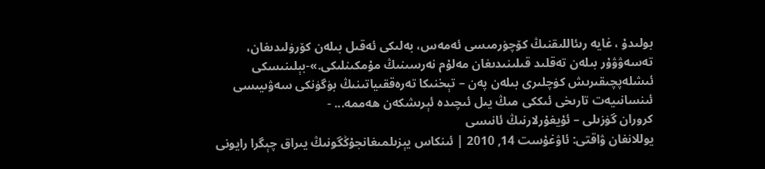بولىدۇ ، غايە رىئاللىقنىڭ كۆچۈرمىسى ئەمەس، بەلىكى ئەقىل بىلەن كۆرۈلىدىغان، تەسەۋۋۇر بىلەن تەقلىد قىلىنىدىغان مەلۇم نەرسىنىڭ مۇمكىنلىكى.»-بېلىنىسكى ئىشلەپچىقىرىش كۈچلىرى بىلەن پەن – تېخنىكا تەرەققىياتىنىڭ بۈگۈنكى سەۋىيىسى ئىنسانىيەت تارىخى ئىككى مىڭ يىل ئىچىدە ئېرىشكەن ھەممە... -
كروران گۈزىلى – ئۇيغۇرلارنىڭ ئانىسى
يوللانغان ۋاقتى: ئاۋغۇست 14, 2010 | ئىنكاس يېزىلمىغانجۇڭگونىڭ يىراق چېگرا رايونى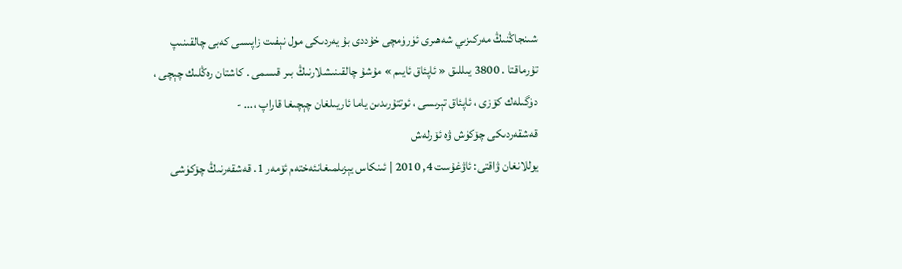شىنجاڭنىڭ مەركىزىي شەھىرى ئۈرۈمچى خۇددى بۇ يەردىكى مول نېفىت زاپىسى كەبى چالقىنىپ تۇرماقتا . 3800 يىللىق « ئاپئاق ئايىم » مۇشۇ چالقىنىشلارنىڭ بىر قىسمى . كاشتان رەڭلىك چېچى ، دۈگىلەك كۆزى ، ئاپئاق تېرىسى ، ئوتتۇرىدىن ياما ئاريىلغان چېچىغا قاراپ ،... -
قەشقەردىكى چۆكۈش ۋە ئۆرلەش
يوللانغان ۋاقتى: ئاۋغۇست 4, 2010 | ئىنكاس يېزىلمىغانئەختەم ئۆمەر 1. قەشقەرنىڭ چۆكۈشى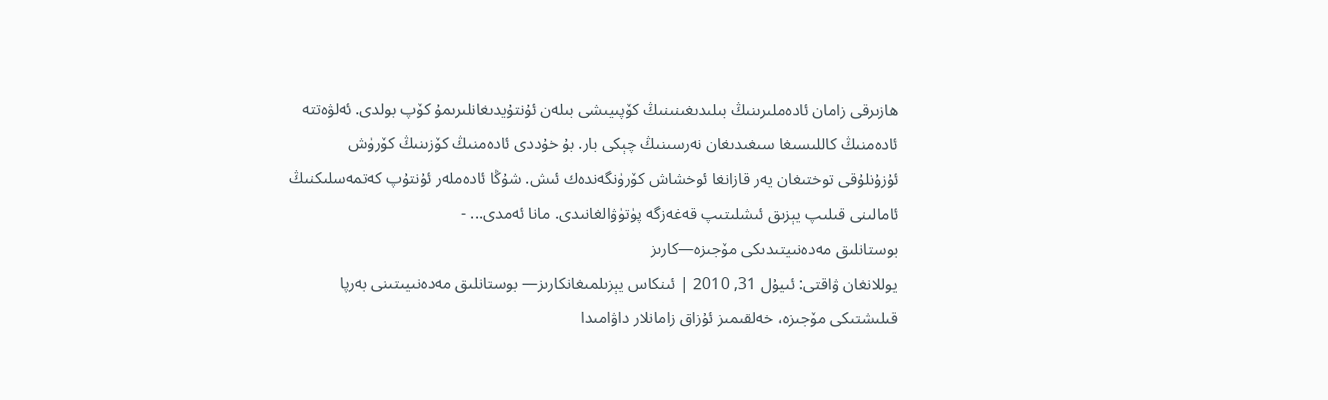ھازىرقى زامان ئادەملىرىنىڭ بىلىدىغىنىنىڭ كۆپىيىشى بىلەن ئۇنتۇيدىغانلىرىمۇ كۆپ بولدى. ئەلۋەتتە ئادەمنىڭ كاللىسىغا سىغىدىغان نەرسىنىڭ چېكى بار. بۇ خۇددى ئادەمنىڭ كۆزىنىڭ كۆرۈش ئۇزۇنلۇقى توختىغان يەر قازانغا ئوخشاش كۆرۈنگەندەك ئىش. شۇڭا ئادەملەر ئۇنتۇپ كەتمەسلىكنىڭ ئامالىنى قىلىپ يېزىق ئىشلىتىپ قەغەزگە پۈتۈۋالغانىدى. مانا ئەمدى... -
بوستانلىق مەدەنىيتىدىكى مۆجىزە—كارىز
يوللانغان ۋاقتى: ئىيۇل 31, 2010 | ئىنكاس يېزىلمىغانكارىز— بوستانلىق مەدەنىيىتىنى بەرپا قىلىشتىكى مۆجىزە، خەلقىمىز ئۇزاق زامانلار داۋامىدا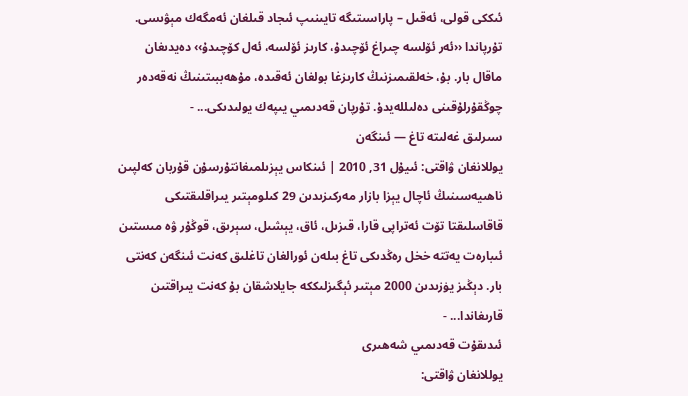ئىككى قولى، ئەقىل – پاراسىتىگە تايىنىپ ئىجاد قىلغان ئەمگەك مېۋىسى. تۇرپاندا ‹‹ئەر ئۆلسە چىراغ ئۆچىدۇ، كارىز ئۆلسە، ئەل كۆچىدۇ›› دەيدىغان ماقال بار. بۇ، خەلقىمىزنىڭ كارىزغا بولغان ئەقىدە، مۇھەببىتىنىڭ نەقەدەر چوڭقۇرلۇقىنى دەلىللەيدۇ. تۇرپان قەدىمىي يىپەك يولىدىكى... -
سىرلىق غەلىتە تاغ — ئىنگەن
يوللانغان ۋاقتى: ئىيۇل 31, 2010 | ئىنكاس يېزىلمىغانتۇرسۇن قۇربان كەلپىن ناھىيەسىنىڭ ئاچال يېزا بازار مەركىزىدىن 29 كىلومېتىر يىراقلىقتىكى قاقاسلىقتا تۆت ئەتراپى قارا، قىزىل، ئاق، يېشىل، سېرىق، قوڭۇر ۋە مىستىن ئىبارەت يەتتە خخل رەڭدىكى تاغ بىلەن ئورالغان تاغلىق كەنت ئىنگەن كەنتى بار. دېڭىز يۈزىدىن 2000 مېتىر ئېگىزلىككە جايلاشقان بۇ كەنت يىراقتىن قارىغاندا... -
ئىدىقۇت قەدىمىي شەھىرى
يوللانغان ۋاقتى: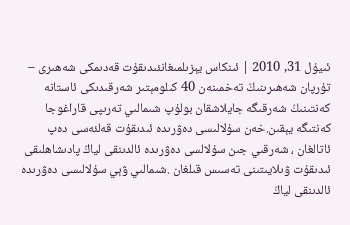ئىيۇل 31, 2010 | ئىنكاس يېزىلمىغانئىدىقۇت قەدىمكى شەھىرى – تۇرپان شەھىرىنىڭ تەخمىنەن 40 كىلومېتىر شەرقىدىكى ئاستانە كەنتىنىڭ شەرقىگە جايلاشقان بولۇپ شىمالىي تەرىپى قاراغوجا كەنتىگە يېقىن.خەن سۇلالىسى دەۋرىدە ئىدىقۇت قەلئەسى دەپ ئاتالغان ، شەرقىي جىن سۇلالسى دەۋرىدە ئالدىنقى لياڭ پادىشاھلىقى ئىدىقۇت ۋىلايىتىنى تەسىس قىلغان .شىمالىي ۋېي سۇلالىسى دەۋرىدە ئالدىنقى لياڭ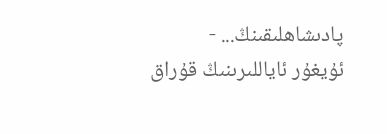پادىشاھلىقىنڭ... -
ئۇيغۇر ئاياللىرىنىڭ قۇراق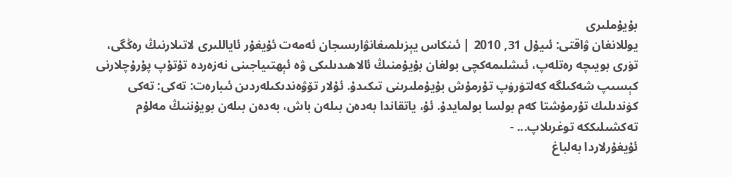بۇيۇملىرى
يوللانغان ۋاقتى: ئىيۇل 31, 2010 | ئىنكاس يېزىلمىغانۋارىسجان ئەمەت ئۇيغۇر ئاياللىرى لاتىلارنىڭ رەڭگى، تۈرى بويىچە رەتلەپ، ئىشلىمەكچى بولغان بۇيۇمنىڭ ئالاھىدىلىكى ۋە ئېھتىياجىنى نەزەردە تۇتۇپ پۇرۇچلارنى كېسىپ شەكىلگە كەلتۈرۈپ تۇرمۇش بۇيۇملىرىنى تىكىدۇ. ئۇلار تۆۋەندىكىلەردىن ئىبارەت: تەكى: تەكى كۈندىلىك تۇرمۇشتا كەم بولسا بولمايدۇ. ئۇ، ياتقاندا بەدەن بىلەن باش، بەدەن بىلەن بويۇننىڭ مەلۇم تەكشىلىككە توغرىلاپ... -
ئۇيغۇرلاردا بەلباغ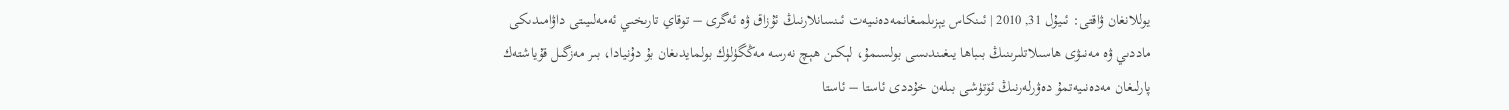يوللانغان ۋاقتى: ئىيۇل 31, 2010 | ئىنكاس يېزىلمىغانمەدەنىيەت ئىنسانلارنىڭ ئۇزاق ۋە ئەگرى – توقاي تارىخىي ئەمەلىيىتى داۋامىدىكى ماددىي ۋە مەنىۋى ھاسىلاتلىرىنىڭ بىباھا يىغىندىسى بولسىمۇ، لېكىن ھېچ نەرسە مەڭگۈلۈك بولمايدىغان بۇ دۇنيادا، بىر مەزگىل قۇياشتەك پارلىغان مەدەنىيەتمۇ دەۋرلەرنىڭ ئۆتۈشى بىلەن خۇددى ئاستا – ئاستا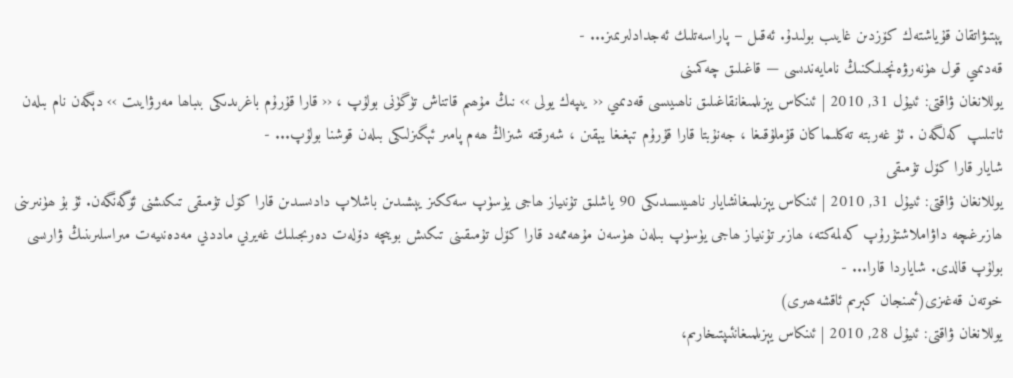پېتىۋاتقان قۇياشتەك كۆزدىن غايىب بولىدۇ. ئەقىل – پاراسەتلىك ئەجدادلىرىمىز... -
قەدىمىي قول ھۈنەرۋەنچىلىكنىڭ نامايەندىسى — قاغىلىق چەكمىنى
يوللانغان ۋاقتى: ئىيۇل 31, 2010 | ئىنكاس يېزىلمىغانقاغىلىق ناھىيىسى قەدىمىي ‹‹ يىپەك يولى ›› نىڭ مۇھىم قاتناش تۈگۈنى بولۇپ ، ‹‹ قارا قۇرۇم باغرىدىكى بىباھا مەرۋايىت ›› دېگەن نام بىلەن ئاتىلىپ كەلگەن . ئۇ غەربتە تەكلىماكان قۇملۇقىغا ، جەنۇبتا قارا قۇرۇم تېغىغا يېقىن ، شەرقتە شىزاڭ ھەم پامىر ئېگىزلىكى بىلەن قوشنا بولۇپ... -
شايار قارا كۆل تۇمىقى
يوللانغان ۋاقتى: ئىيۇل 31, 2010 | ئىنكاس يېزىلمىغانشايار ناھىيىسىدىكى 90 ياشلىق تۇنىياز ھاجى يۈسۈپ سەككىز يېشىدىن باشلاپ دادىسىدىن قارا كۆل تۇمىقى تىكىشنى ئۆگەنگەن. ئۇ بۇ ھۈنىرىنى ھازىرغىچە داۋاملاشتۇرۇپ كەلمەكتە، ھازىر تۇنىياز ھاجى يۈسۈپ بىلەن ھۈسەن مۇھەممەد قارا كۆل تۇمىقىنى تىكىش بويىچە دۆلەت دەرىجىلىك غەيرىي ماددىي مەدەنىيەت مىراسلىرىنىڭ ۋارىسى بولۇپ قالدى. شاياردا قارا... -
خوتەن قەغىزى(ئىمىنجان كېرىم ئاقشەھىرى)
يوللانغان ۋاقتى: ئىيۇل 28, 2010 | ئىنكاس يېزىلمىغانئىپتىخارىم،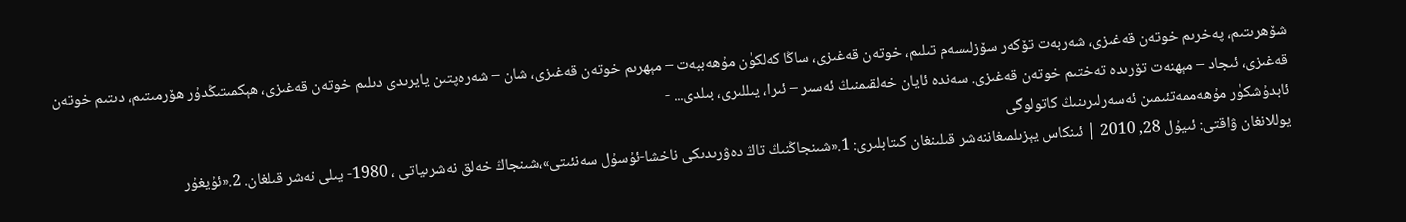شۆھرىتىم، پەخرىم خوتەن قەغىزى، شەربەت تۆكەر سۆزلىسەم تىلىم، خوتەن قەغىزى، ساڭا كەلكۈن مۇھەببەت – مېھرىم خوتەن قەغىزى، شان – شەرەپتىن يايرىدى دىلىم خوتەن قەغىزى، ھېكمىتىڭدۇر ھۆرمىتىم، دىتىم خوتەن قەغىزى، ئىجاد – مېھنەت تۆرىدە تەختىم خوتەن قەغىزى. سەندە ئايان خەلقىمنىڭ ئەسىر – ئىرا، يىللىرى، بىلدى... -
ئابدۇشكۈر مۇھەممەتئىمىن ئەسەرلىرىنىڭ كاتولوگى
يوللانغان ۋاقتى: ئىيۇل 28, 2010 | ئىنكاس يېزىلمىغاننەشر قىلىنغان كىتابلىرى: 1.«شىنجاڭنىڭ تاڭ دەۋرىدىكى ناخشا-ئۇسۇل سەنئىتى»،شىنجاڭ خەلق نەشرىياتى ، 1980- يىلى نەشر قىلغان. 2.«ئۇيغۇر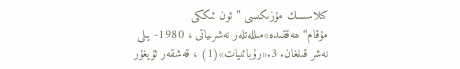كىلاسسىك مۇزىكىسى ”ئون ئىككى مۇقام“ھەققىدە»مىللەتلەر نەشرىياتى ، 1980- يىلى نەشر قىلغان. 3.«رۇبائىيات»(1) ، قەشقەر ئۇيغۇر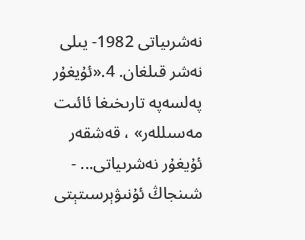نەشرىياتى 1982- يىلى نەشر قىلغان. 4.«ئۇيغۇر پەلسەپە تارىخىغا ئائىت مەسىللەر» ، قەشقەر ئۇيغۇر نەشرىياتى... -
شىنجاڭ ئۇنىۋېرسىتېتى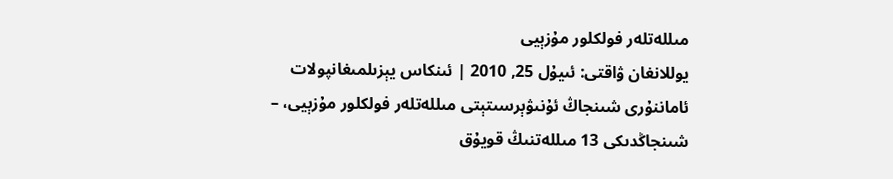مىللەتلەر فولكلور مۇزېيى
يوللانغان ۋاقتى: ئىيۇل 25, 2010 | ئىنكاس يېزىلمىغانپولات ئاماننۇرى شىنجاڭ ئۇنىۋېرسىتېتى مىللەتلەر فولكلور مۇزېيى، – شىنجاڭدىكى 13 مىللەتنىڭ قويۇق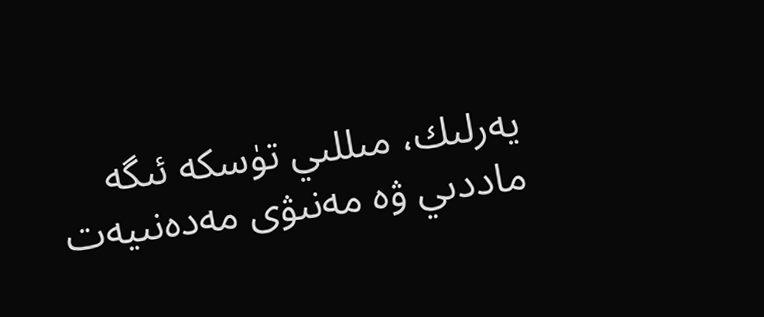يەرلىك، مىللىي تۈسكە ئىگە ماددىي ۋە مەنىۋى مەدەنىيەت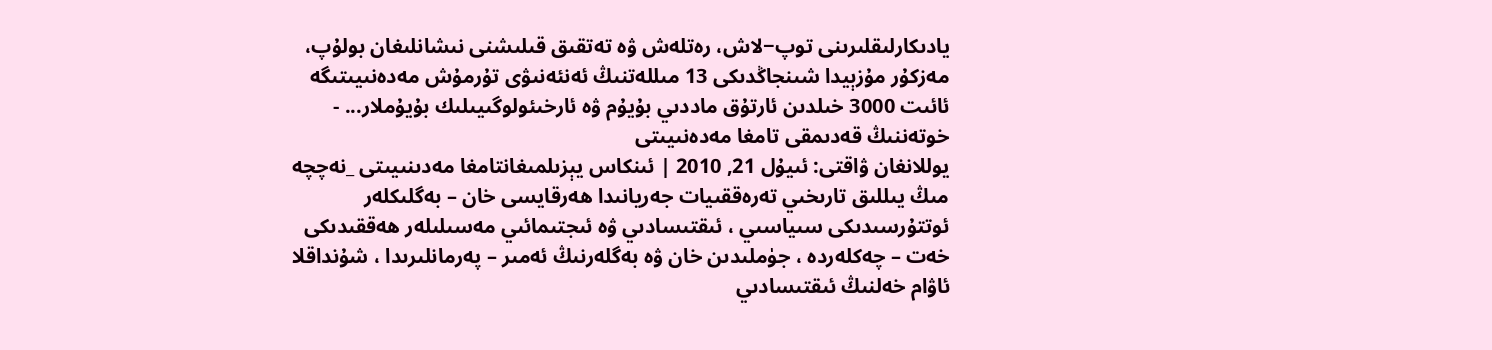يادىكارلىقلىرىنى توپ−لاش، رەتلەش ۋە تەتقىق قىلىشنى نىشانلىغان بولۇپ، مەزكۇر مۇزېيدا شىنجاڭدىكى 13 مىللەتنىڭ ئەنئەنىۋى تۇرمۇش مەدەنىيىتىگە ئائىت 3000 خىلدىن ئارتۇق ماددىي بۇيۇم ۋە ئارخىئولوگىيىلىك بۇيۇملار... -
خوتەننىڭ قەدىمقى تامغا مەدەنىيىتى
يوللانغان ۋاقتى: ئىيۇل 21, 2010 | ئىنكاس يېزىلمىغانتامغا مەدىنىيىتى _نەچچە مىڭ يىللىق تارىخىي تەرەققىيات جەريانىدا ھەرقايسى خان – بەگلىكلەر ئوتتۇرسىدىكى سىياسىي ، ئىقتىسادىي ۋە ئىجتىمائىي مەسىلىلەر ھەققىدىكى خەت – چەكلەردە ، جۈملىدىن خان ۋە بەگلەرنىڭ ئەمىر – پەرمانلىرىدا ، شۇنداقلا ئاۋام خەلنىڭ ئىقتىسادىي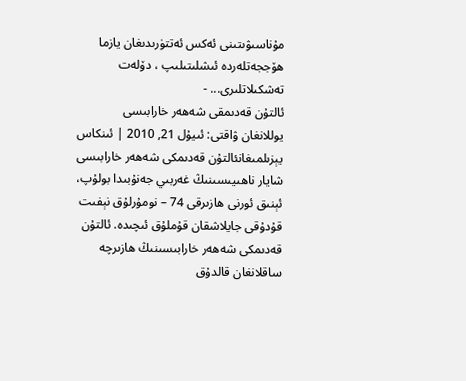مۇناسىۋىتىنى ئەكس ئەتتۈرىدىغان يازما ھۆججەتلەردە ئىشلىتىلىپ ، دۆلەت تەشكىلاتلىرى... -
ئالتۇن قەدىمقى شەھەر خارابىسى
يوللانغان ۋاقتى: ئىيۇل 21, 2010 | ئىنكاس يېزىلمىغانئالتۇن قەدىمكى شەھەر خارابىسى شايار ناھىيىسىنىڭ غەربىي جەنۇبىدا بولۇپ، ئېنىق ئورنى ھازىرقى 74 – نومۇرلۇق نېفىت قۇدۇقى جايلاشقان قۇملۇق ئىچىدە. ئالتۇن قەدىمكى شەھەر خارابىسىنىڭ ھازىرچە ساقلانغان قالدۇق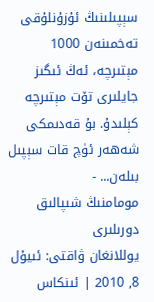سېپىلىنىڭ ئۇزۇنلۇقى تەخمىنەن 1000 مېتىرچە، ئەڭ ئىگىز جايلىرى تۆت مېتىرچە كېلىدۇ. بۇ قەدىمكى شەھەر ئۈچ قات سېپىل بىلەن... -
مومامنىڭ شىپالىق دورىلىرى
يوللانغان ۋاقتى: ئىيۇل 8, 2010 | ئىنكاس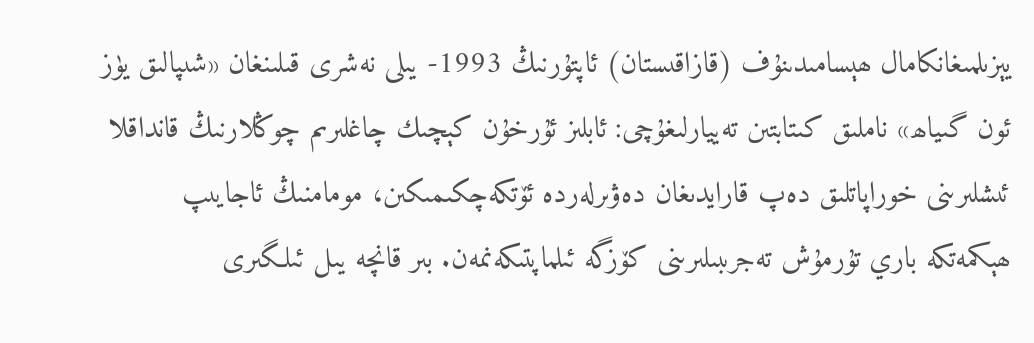يېزىلمىغانكامال ھېسامىدىنۇف (قازاقىستان) ئاپتۇرنىڭ 1993- يىلى نەشرى قىلىنغان «شىپالىق يۈز ئون گىياھ» ناملىق كىتابتىن تەييارلىغۇچى: ئابلىز ئۇرخۇن كېچىك چاغلىرىم چوڭلارنىڭ قانداقلا ئىشلىرىنى خوراپاتلىق دەپ قارايدىغان دەۋىرلەردە ئۆتكەچكىمىكىن، مومامنىڭ ئاجايىپ ھېكمەتكە باري تۇرمۇش تەجرىبىلىرىنى كۆزگە ئىلماپتىكەنمەن. بىر قانچە يىل ئىلگىرى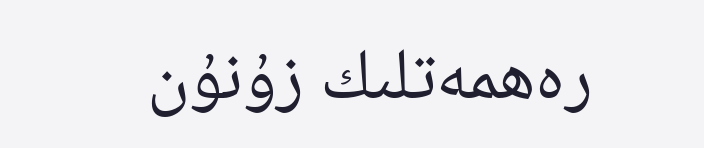رەھمەتلىك زۇنۇن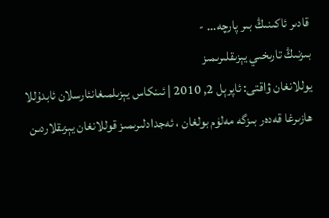قادىر ئاكىنىڭ بىر پارچە... -
بىزنىڭ تارىخىي يېزىقلىرىمىز
يوللانغان ۋاقتى: ئاپرېل 2, 2010 | ئىنكاس يېزىلمىغانئارسلان ئابدۇللا ھازىرغا قەدەر بىزگە مەلۈم بولغان ، ئەجدادلىرىمىز قوللانغان يېزىقلاردىن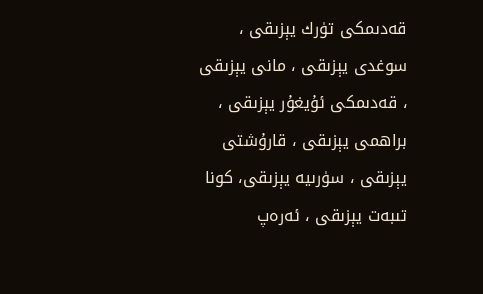قەدىمكى تۈرك يېزىقى ، سوغدى يېزىقى ، مانى يېزىقى ، قەدىمكى ئۇيغۇر يېزىقى ، براھمى يېزىقى ، قارۇشتى يېزىقى ، سۈرىيە يېزىقى، كونا تىبەت يېزىقى ، ئەرەپ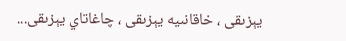يېزىقى ، خاقانىيە يېزىقى ، چاغاتاي يېزىقى...